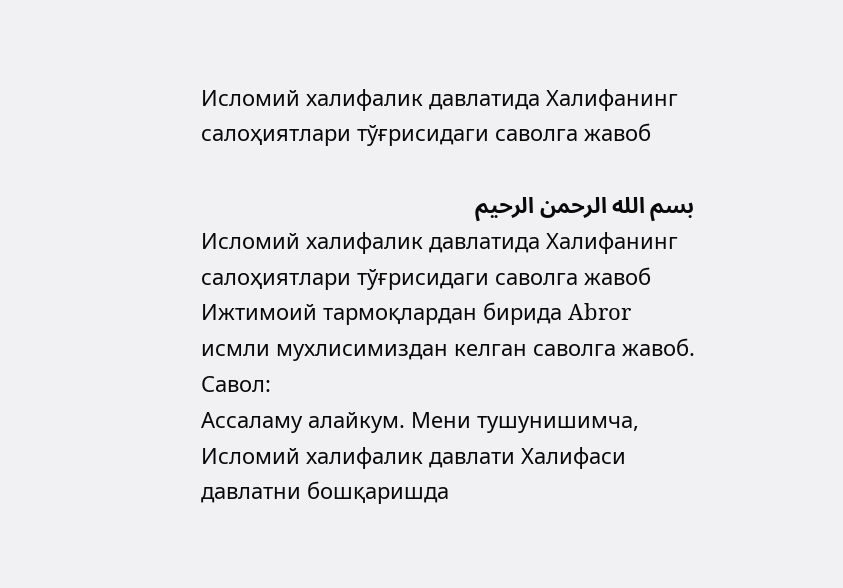Исломий халифалик давлатида Халифанинг салоҳиятлари тўғрисидаги саволга жавоб

بسم الله الرحمن الرحيم
Исломий халифалик давлатида Халифанинг салоҳиятлари тўғрисидаги саволга жавоб
Ижтимоий тармоқлардан бирида Abror исмли мухлисимиздан келган саволга жавоб.
Савол:
Ассаламу алайкум. Мени тушунишимча, Исломий халифалик давлати Халифаси давлатни бошқаришда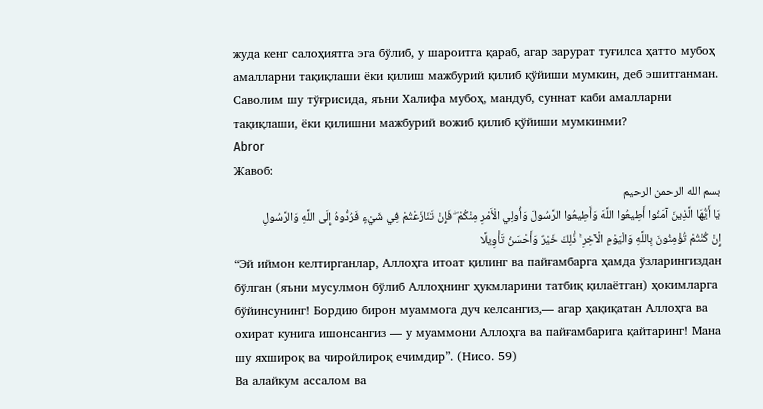жуда кенг салоҳиятга эга бўлиб, у шароитга қараб, агар зарурат туғилса ҳатто мубоҳ амалларни тақиқлаши ёки қилиш мажбурий қилиб қўйиши мумкин, деб эшитганман. Саволим шу тўғрисида, яъни Халифа мубоҳ, мандуб, суннат каби амалларни тақиқлаши, ёки қилишни мажбурий вожиб қилиб қўйиши мумкинми?
Abror
Жавоб:
بسم الله الرحمن الرحيم
يَا أَيُّهَا الَّذِينَ آمَنُوا أَطِيعُوا اللَّهَ وَأَطِيعُوا الرَّسُولَ وَأُولِي الْأَمْرِ مِنْكُمْ ۖ فَإِنْ تَنَازَعْتُمْ فِي شَيْءٍ فَرُدُّوهُ إِلَى اللَّهِ وَالرَّسُولِ إِنْ كُنْتُمْ تُؤْمِنُونَ بِاللَّهِ وَالْيَوْمِ الْآخِرِ ۚ ذَٰلِكَ خَيْرٌ وَأَحْسَنُ تَأْوِيلًا
“Эй иймон келтирганлар, Аллоҳга итоат қилинг ва пайғамбарга ҳамда ўзларингиздан бўлган (яъни мусулмон бўлиб Аллоҳнинг ҳукмларини татбиқ қилаётган) ҳокимларга бўйинсунинг! Бордию бирон муаммога дуч келсангиз,— агар ҳақиқатан Аллоҳга ва охират кунига ишонсангиз — у муаммони Аллоҳга ва пайғамбарига қайтаринг! Мана шу яхшироқ ва чиройлироқ ечимдир”. (Нисо. 59)
Ва алайкум ассалом ва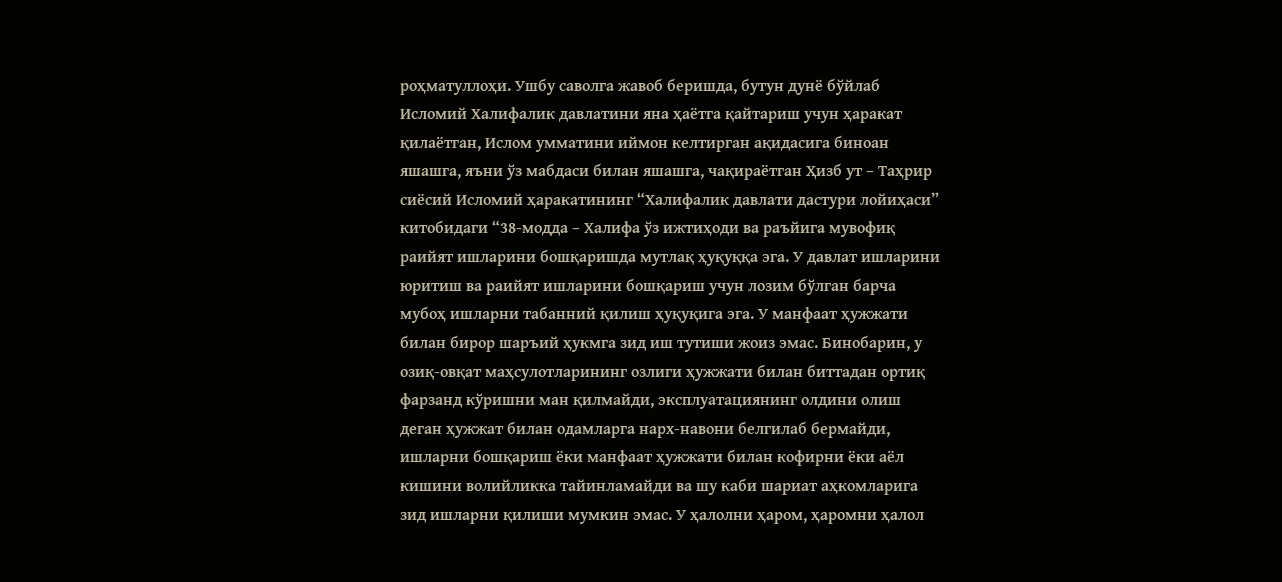роҳматуллоҳи. Ушбу саволга жавоб беришда, бутун дунё бўйлаб Исломий Халифалик давлатини яна ҳаётга қайтариш учун ҳаракат қилаётган, Ислом умматини иймон келтирган ақидасига биноан яшашга, яъни ўз мабдаси билан яшашга, чақираётган Ҳизб ут – Таҳрир сиёсий Исломий ҳаракатининг “Халифалик давлати дастури лойиҳаси” китобидаги “38-модда – Халифа ўз ижтиҳоди ва раъйига мувофиқ раийят ишларини бошқаришда мутлақ ҳуқуққа эга. У давлат ишларини юритиш ва раийят ишларини бошқариш учун лозим бўлган барча мубоҳ ишларни табанний қилиш ҳуқуқига эга. У манфаат ҳужжати билан бирор шаръий ҳукмга зид иш тутиши жоиз эмас. Бинобарин, у озиқ-овқат маҳсулотларининг озлиги ҳужжати билан биттадан ортиқ фарзанд кўришни ман қилмайди, эксплуатациянинг олдини олиш деган ҳужжат билан одамларга нарх-навони белгилаб бермайди, ишларни бошқариш ёки манфаат ҳужжати билан кофирни ёки аёл кишини волийликка тайинламайди ва шу каби шариат аҳкомларига зид ишларни қилиши мумкин эмас. У ҳалолни ҳаром, ҳаромни ҳалол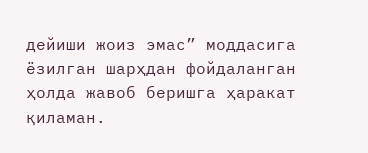дейиши жоиз эмас” моддасига ёзилган шарҳдан фойдаланган ҳолда жавоб беришга ҳаракат қиламан.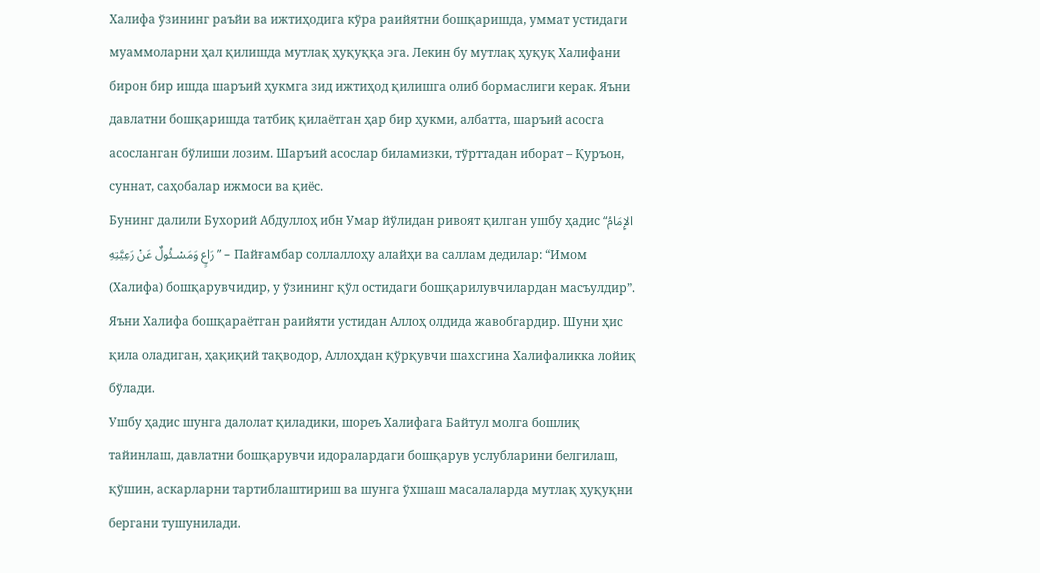Халифа ўзининг раъйи ва ижтиҳодига кўра раийятни бошқаришда, уммат устидаги муаммоларни ҳал қилишда мутлақ ҳуқуққа эга. Лекин бу мутлақ ҳуқуқ Халифани бирон бир ишда шаръий ҳукмга зид ижтиҳод қилишга олиб бормаслиги керак. Яъни давлатни бошқаришда татбиқ қилаётган ҳар бир ҳукми, албатта, шаръий асосга асосланган бўлиши лозим. Шаръий асослар биламизки, тўрттадан иборат – Қуръон, суннат, саҳобалар ижмоси ва қиёс.
Бунинг далили Бухорий Абдуллоҳ ибн Умар йўлидан ривоят қилган ушбу ҳадис “الإِمَامُ رَاعٍ وَمَسْـئُولٌ عَنْ رَعِيَّتِهِ” – Пайғамбар соллаллоҳу алайҳи ва саллам дедилар: “Имом (Халифа) бошқарувчидир, у ўзининг қўл остидаги бошқарилувчилардан масъулдир”. Яъни Халифа бошқараётган раийяти устидан Аллоҳ олдида жавобгардир. Шуни ҳис қила оладиган, ҳақиқий тақводор, Аллоҳдан қўрқувчи шахсгина Халифаликка лойиқ бўлади.
Ушбу ҳадис шунга далолат қиладики, шореъ Халифага Байтул молга бошлиқ тайинлаш, давлатни бошқарувчи идоралардаги бошқарув услубларини белгилаш, қўшин, аскарларни тартиблаштириш ва шунга ўхшаш масалаларда мутлақ ҳуқуқни бергани тушунилади.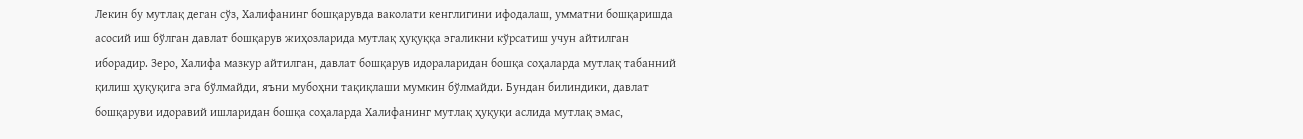Лекин бу мутлақ деган сўз, Халифанинг бошқарувда ваколати кенглигини ифодалаш, умматни бошқаришда асосий иш бўлган давлат бошқарув жиҳозларида мутлақ ҳуқуққа эгаликни кўрсатиш учун айтилган иборадир. Зеро, Халифа мазкур айтилган, давлат бошқарув идораларидан бошқа соҳаларда мутлақ табанний қилиш ҳуқуқига эга бўлмайди, яъни мубоҳни тақиқлаши мумкин бўлмайди. Бундан билиндики, давлат бошқаруви идоравий ишларидан бошқа соҳаларда Халифанинг мутлақ ҳуқуқи аслида мутлақ эмас,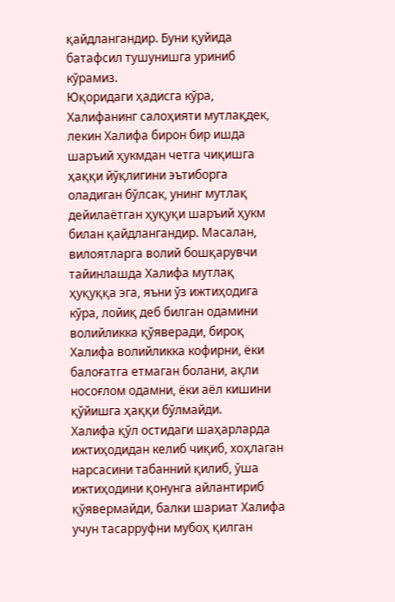қайдлангандир. Буни қуйида батафсил тушунишга уриниб кўрамиз.
Юқоридаги ҳадисга кўра, Халифанинг салоҳияти мутлақдек, лекин Халифа бирон бир ишда шаръий ҳукмдан четга чиқишга ҳаққи йўқлигини эътиборга оладиган бўлсак, унинг мутлақ дейилаётган ҳуқуқи шаръий ҳукм билан қайдлангандир. Масалан, вилоятларга волий бошқарувчи тайинлашда Халифа мутлақ ҳуқуққа эга, яъни ўз ижтиҳодига кўра, лойиқ деб билган одамини волийликка қўяверади, бироқ Халифа волийликка кофирни, ёки балоғатга етмаган болани, ақли носоғлом одамни, ёки аёл кишини қўйишга ҳаққи бўлмайди.
Халифа қўл остидаги шаҳарларда ижтиҳодидан келиб чиқиб, хоҳлаган нарсасини табанний қилиб, ўша ижтиҳодини қонунга айлантириб қўявермайди, балки шариат Халифа учун тасарруфни мубоҳ қилган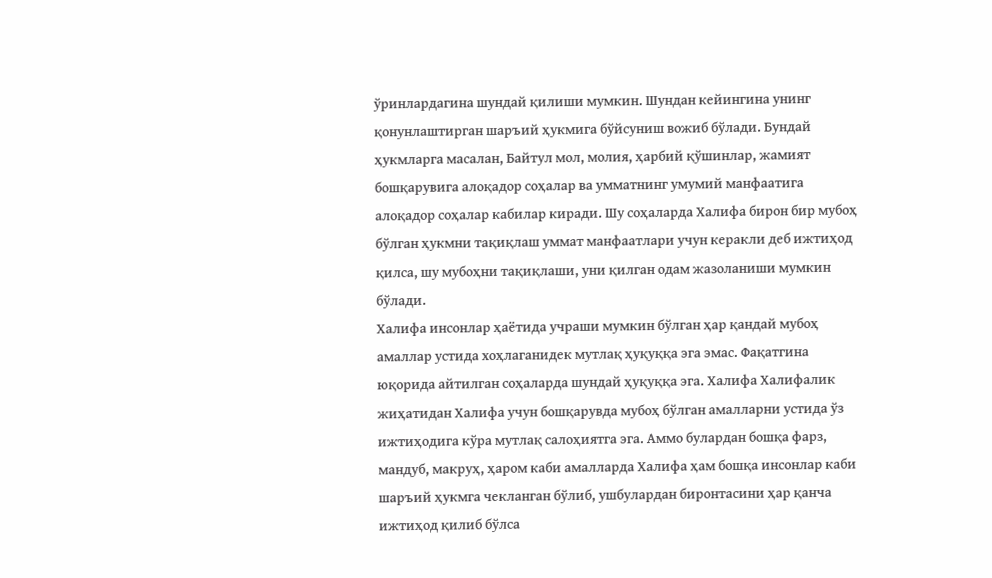ўринлардагина шундай қилиши мумкин. Шундан кейингина унинг қонунлаштирган шаръий ҳукмига бўйсуниш вожиб бўлади. Бундай ҳукмларга масалан, Байтул мол, молия, ҳарбий қўшинлар, жамият бошқарувига алоқадор соҳалар ва умматнинг умумий манфаатига алоқадор соҳалар кабилар киради. Шу соҳаларда Халифа бирон бир мубоҳ бўлган ҳукмни тақиқлаш уммат манфаатлари учун керакли деб ижтиҳод қилса, шу мубоҳни тақиқлаши, уни қилган одам жазоланиши мумкин бўлади.
Халифа инсонлар ҳаётида учраши мумкин бўлган ҳар қандай мубоҳ амаллар устида хоҳлаганидек мутлақ ҳуқуққа эга эмас. Фақатгина юқорида айтилган соҳаларда шундай ҳуқуққа эга. Халифа Халифалик жиҳатидан Халифа учун бошқарувда мубоҳ бўлган амалларни устида ўз ижтиҳодига кўра мутлақ салоҳиятга эга. Аммо булардан бошқа фарз, мандуб, макруҳ, ҳаром каби амалларда Халифа ҳам бошқа инсонлар каби шаръий ҳукмга чекланган бўлиб, ушбулардан биронтасини ҳар қанча ижтиҳод қилиб бўлса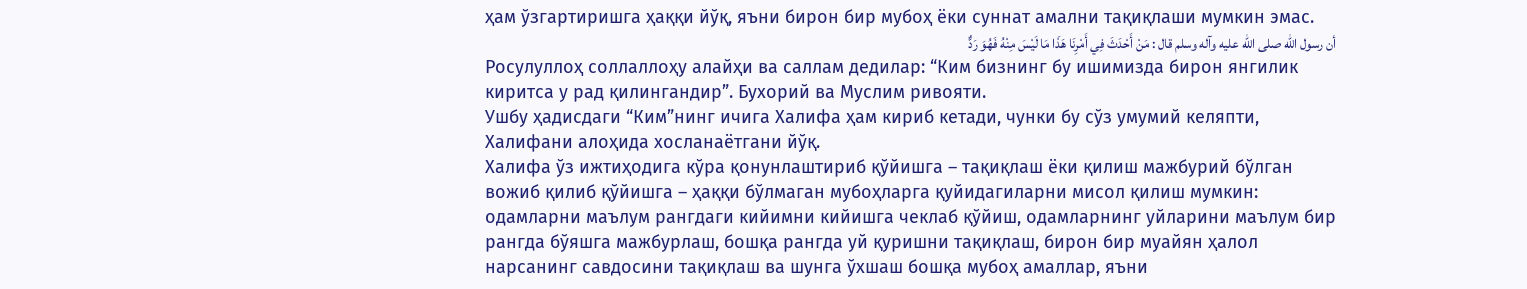ҳам ўзгартиришга ҳаққи йўқ, яъни бирон бир мубоҳ ёки суннат амални тақиқлаши мумкин эмас.
أن رسول الله صلى الله عليه وآله وسلم قال : مَنْ أَحْدَثَ فِي أَمْرِنَا هَذَا مَا لَيْسَ مِنْهُ فَهُوَ رَدٌّ
Росулуллоҳ соллаллоҳу алайҳи ва саллам дедилар: “Ким бизнинг бу ишимизда бирон янгилик киритса у рад қилингандир”. Бухорий ва Муслим ривояти.
Ушбу ҳадисдаги “Ким”нинг ичига Халифа ҳам кириб кетади, чунки бу сўз умумий келяпти, Халифани алоҳида хосланаётгани йўқ.
Халифа ўз ижтиҳодига кўра қонунлаштириб қўйишга – тақиқлаш ёки қилиш мажбурий бўлган вожиб қилиб қўйишга – ҳаққи бўлмаган мубоҳларга қуйидагиларни мисол қилиш мумкин: одамларни маълум рангдаги кийимни кийишга чеклаб қўйиш, одамларнинг уйларини маълум бир рангда бўяшга мажбурлаш, бошқа рангда уй қуришни тақиқлаш, бирон бир муайян ҳалол нарсанинг савдосини тақиқлаш ва шунга ўхшаш бошқа мубоҳ амаллар, яъни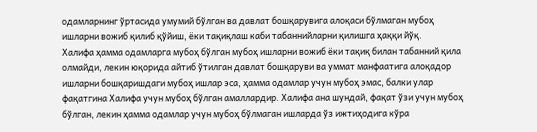одамларнинг ўртасида умумий бўлган ва давлат бошқарувига алоқаси бўлмаган мубоҳ ишларни вожиб қилиб қўйиш, ёки тақиқлаш каби табаннийларни қилишга ҳаққи йўқ.
Халифа ҳамма одамларга мубоҳ бўлган мубоҳ ишларни вожиб ёки тақиқ билан табанний қила олмайди, лекин юқорида айтиб ўтилган давлат бошқаруви ва уммат манфаатига алоқадор ишларни бошқаришдаги мубоҳ ишлар эса, ҳамма одамлар учун мубоҳ эмас, балки улар фақатгина Халифа учун мубоҳ бўлган амаллардир. Халифа ана шундай, фақат ўзи учун мубоҳ бўлган, лекин ҳамма одамлар учун мубоҳ бўлмаган ишларда ўз ижтиҳодига кўра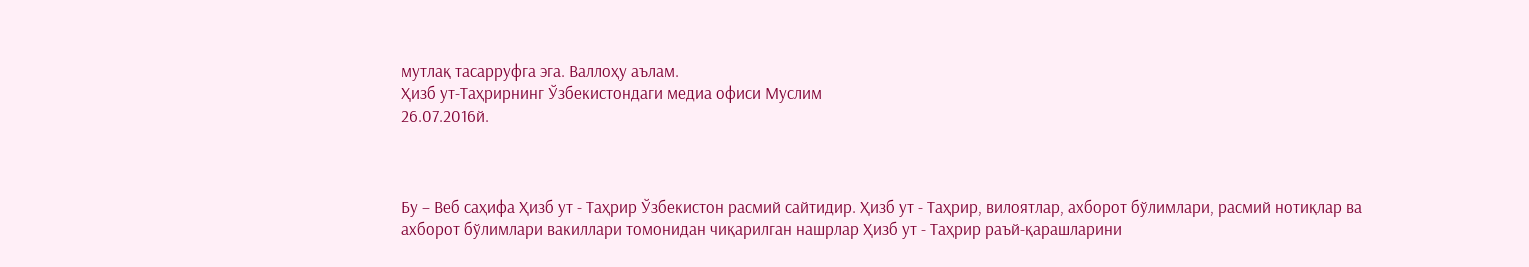мутлақ тасарруфга эга. Валлоҳу аълам.
Ҳизб ут-Таҳрирнинг Ўзбекистондаги медиа офиси Муслим
26.07.2016й.



Бу – Веб саҳифа Ҳизб ут - Таҳрир Ўзбекистон расмий сайтидир. Ҳизб ут - Таҳрир, вилоятлар, ахборот бўлимлари, расмий нотиқлар ва ахборот бўлимлари вакиллари томонидан чиқарилган нашрлар Ҳизб ут - Таҳрир раъй-қарашларини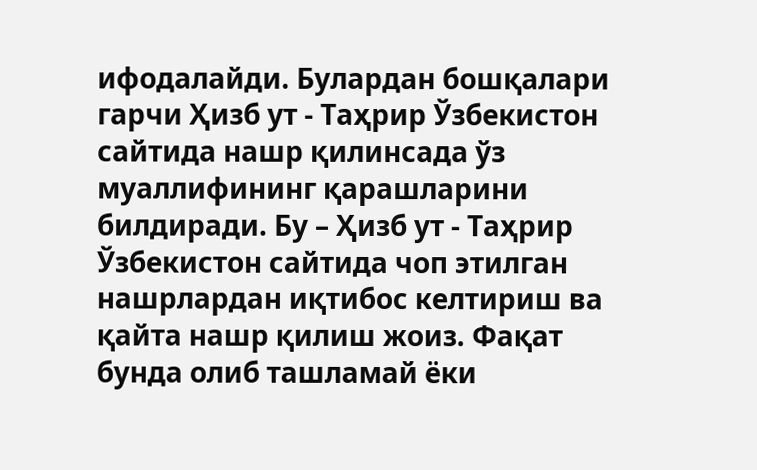ифодалайди. Булардан бошқалари гарчи Ҳизб ут - Таҳрир Ўзбекистон сайтида нашр қилинсада ўз муаллифининг қарашларини билдиради. Бу – Ҳизб ут - Таҳрир Ўзбекистон сайтида чоп этилган нашрлардан иқтибос келтириш ва қайта нашр қилиш жоиз. Фақат бунда олиб ташламай ёки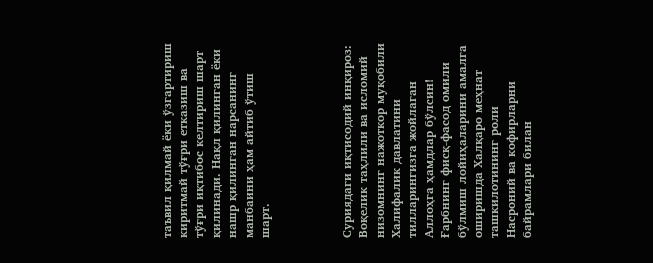таъвил қилмай ёки ўзгартириш киритмай тўғри етказиш ва тўғри иқтибос келтириш шарт қилинади. Нақл қилинган ёки нашр қилинган нарсанинг манбаини ҳам айтиб ўтиш шарт.




Суриядаги иқтисодий инқироз: Воқелик таҳлили ва исломий низомнинг нажоткор муқобили
Халифалик давлатини тилларингизга жойлаган Аллоҳга ҳамдлар бўлсин!
Ғарбнинг фисқ-фасод омили бўлмиш лойиҳаларини амалга оширишда Халқаро меҳнат ташкилотининг роли
Насроний ва кофирларни байрамлари билан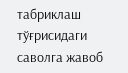табриклаш тўғрисидаги саволга жавоб